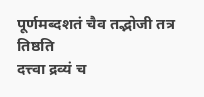पूर्णमब्दशतं चैव तद्भोजी तत्र तिष्ठति
दत्त्वा द्रव्यं च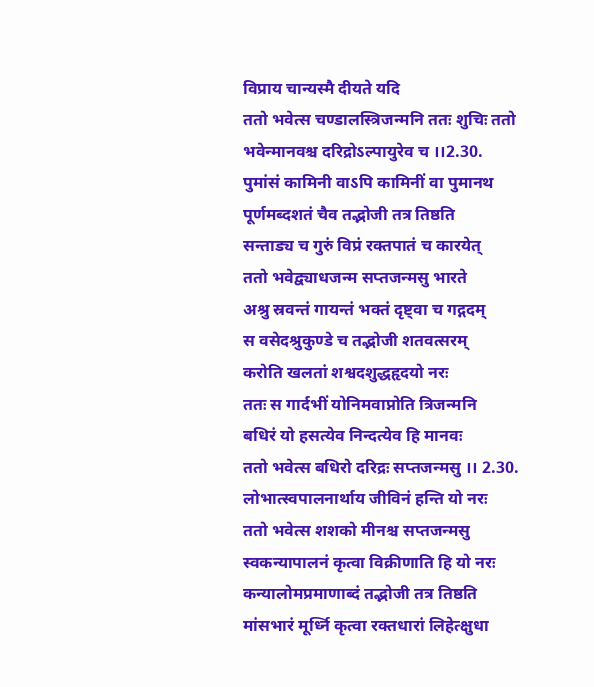विप्राय चान्यस्मै दीयते यदि
ततो भवेत्स चण्डालस्त्रिजन्मनि ततः शुचिः ततो भवेन्मानवश्च दरिद्रोऽल्पायुरेव च ।।2.30.
पुमांसं कामिनी वाऽपि कामिनीं वा पुमानथ
पूर्णमब्दशतं चैव तद्भोजी तत्र तिष्ठति
सन्ताड्य च गुरुं विप्रं रक्तपातं च कारयेत्
ततो भवेद्व्याधजन्म सप्तजन्मसु भारते
अश्रु स्रवन्तं गायन्तं भक्तं दृष्ट्वा च गद्गदम्
स वसेदश्रुकुण्डे च तद्भोजी शतवत्सरम्
करोति खलतां शश्वदशुद्धहृदयो नरः
ततः स गार्दभीं योनिमवाप्नोति त्रिजन्मनि
बधिरं यो हसत्येव निन्दत्येव हि मानवः
ततो भवेत्स बधिरो दरिद्रः सप्तजन्मसु ।। 2.30.
लोभात्स्वपालनार्थाय जीविनं हन्ति यो नरः
ततो भवेत्स शशको मीनश्च सप्तजन्मसु
स्वकन्यापालनं कृत्वा विक्रीणाति हि यो नरः
कन्यालोमप्रमाणाब्दं तद्भोजी तत्र तिष्ठति
मांसभारं मूर्ध्नि कृत्वा रक्तधारां लिहेत्क्षुधा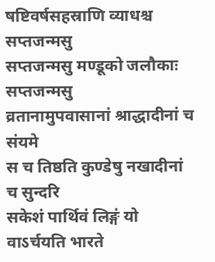षष्टिवर्षसहस्राणि व्याधश्च सप्तजन्मसु
सप्तजन्मसु मण्डूको जलौकाः सप्तजन्मसु
व्रतानामुपवासानां श्राद्धादीनां च संयमे
स च तिष्ठति कुण्डेषु नखादीनां च सुन्दरि
सकेशं पार्थिवं लिङ्गं यो वाऽर्चयति भारते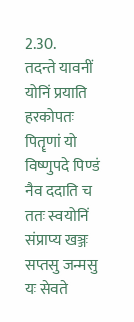2.30.
तदन्ते यावनीं योनिं प्रयाति हरकोपतः
पितॄणां यो विष्णुपदे पिण्डं नैव ददाति च
ततः स्वयोनिं संप्राप्य खञ्जः सप्तसु जन्मसु
यः सेवते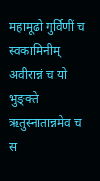महामूढो गुर्विणीं च स्वकामिनीम्
अवीरान्नं च यो भुङ्क्ते ऋतुस्नातान्नमेव च
स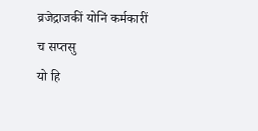व्रजेद्राजकीं योनिं कर्मकारीं च सप्तसु
यो हि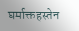घर्माक्तहस्तेन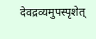देवद्रव्यमुपस्पृशेत्